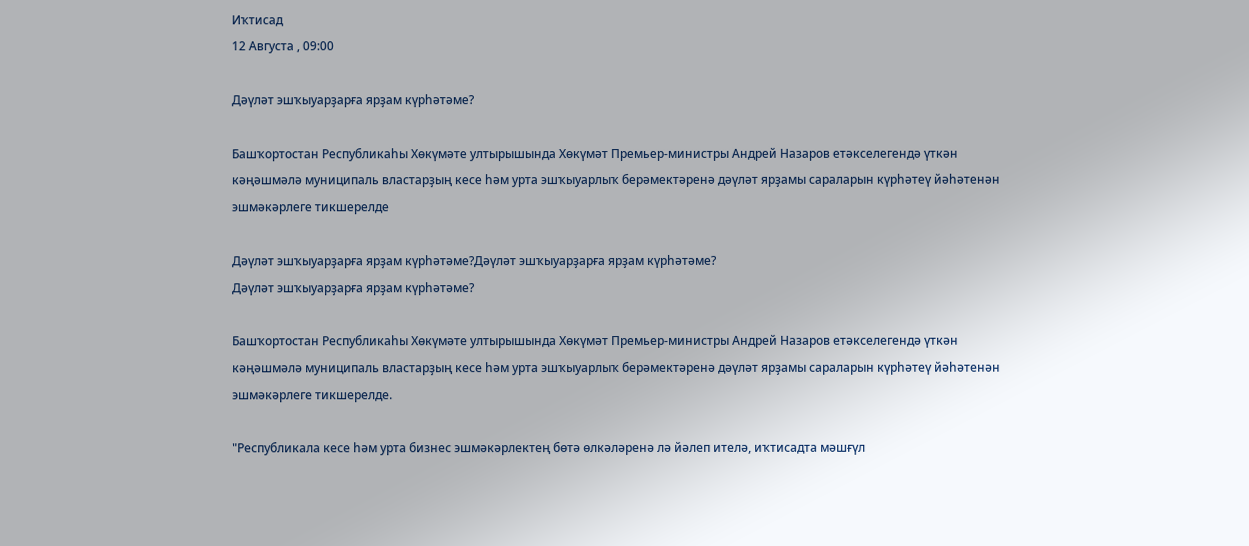Иҡтисад
12 Августа , 09:00

Дәүләт эшҡыуарҙарға ярҙам күрһәтәме?

Башҡортостан Республикаһы Хөкүмәте ултырышында Хөкүмәт Премьер-министры Андрей Назаров етәкселегендә үткән кәңәшмәлә муниципаль властарҙың кесе һәм урта эшҡыуарлыҡ берәмектәренә дәүләт ярҙамы сараларын күрһәтеү йәһәтенән эшмәкәрлеге тикшерелде

Дәүләт эшҡыуарҙарға ярҙам күрһәтәме?Дәүләт эшҡыуарҙарға ярҙам күрһәтәме?
Дәүләт эшҡыуарҙарға ярҙам күрһәтәме?

Башҡортостан Республикаһы Хөкүмәте ултырышында Хөкүмәт Премьер-министры Андрей Назаров етәкселегендә үткән кәңәшмәлә муниципаль властарҙың кесе һәм урта эшҡыуарлыҡ берәмектәренә дәүләт ярҙамы сараларын күрһәтеү йәһәтенән эшмәкәрлеге тикшерелде.

"Республикала кесе һәм урта бизнес эшмәкәрлектең бөтә өлкәләренә лә йәлеп ителә, иҡтисадта мәшғүл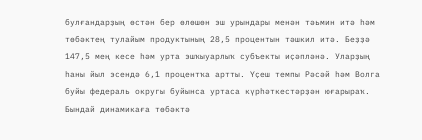булғандарҙың өстән бер өлөшөн эш урындары менән тәьмин итә һәм төбәктең тулайым продуктының 28,5 процентын тәшкил итә. Беҙҙә 147,5 мең кесе һәм урта эшҡыуарлыҡ субъекты иҫәпләнә. Уларҙың һаны йыл эсендә 6,1 процентҡа артты. Үҫеш темпы Рәсәй һәм Волга буйы федераль округы буйынса уртаса күрһәткестәрҙән юғарыраҡ. Бындай динамикаға төбәктә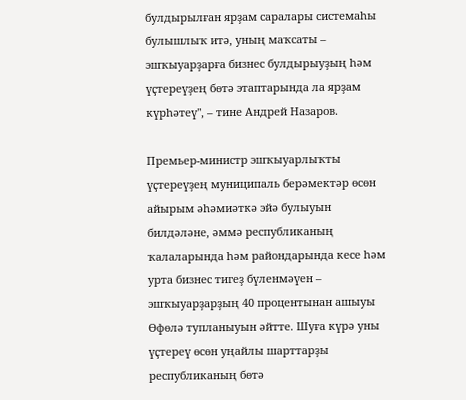булдырылған ярҙам саралары системаһы булышлыҡ итә, уның маҡсаты – эшҡыуарҙарға бизнес булдырыуҙың һәм үҫтереүҙең бөтә этаптарында ла ярҙам күрһәтеү", – тине Андрей Назаров.

Премьер-министр эшҡыуарлыҡты үҫтереүҙең муниципаль берәмектәр өсөн айырым әһәмиәткә эйә булыуын билдәләне, әммә республиканың ҡалаларында һәм райондарында кесе һәм урта бизнес тигеҙ бүленмәүен – эшҡыуарҙарҙың 40 процентынан ашыуы Өфөлә тупланыуын әйтте. Шуға күрә уны үҫтереү өсөн уңайлы шарттарҙы республиканың бөтә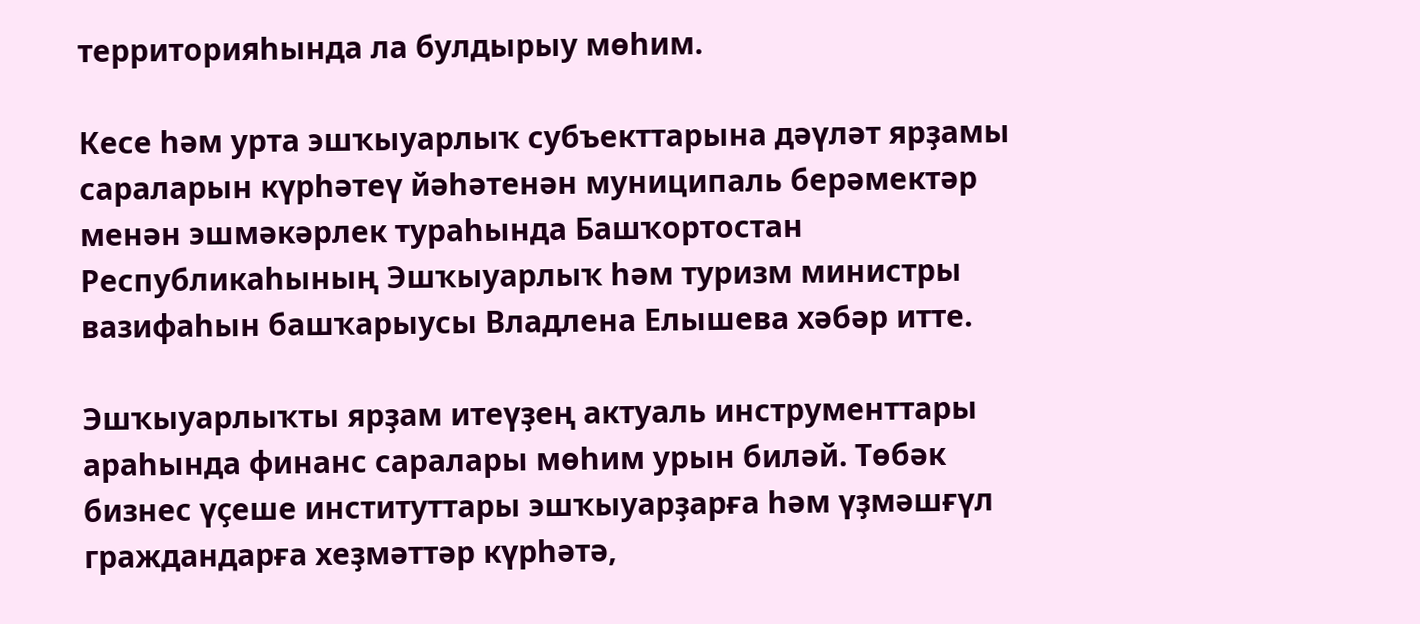территорияһында ла булдырыу мөһим.

Кесе һәм урта эшҡыуарлыҡ субъекттарына дәүләт ярҙамы сараларын күрһәтеү йәһәтенән муниципаль берәмектәр менән эшмәкәрлек тураһында Башҡортостан Республикаһының Эшҡыуарлыҡ һәм туризм министры вазифаһын башҡарыусы Владлена Елышева хәбәр итте.

Эшҡыуарлыҡты ярҙам итеүҙең актуаль инструменттары араһында финанс саралары мөһим урын биләй. Төбәк бизнес үҫеше институттары эшҡыуарҙарға һәм үҙмәшғүл граждандарға хеҙмәттәр күрһәтә,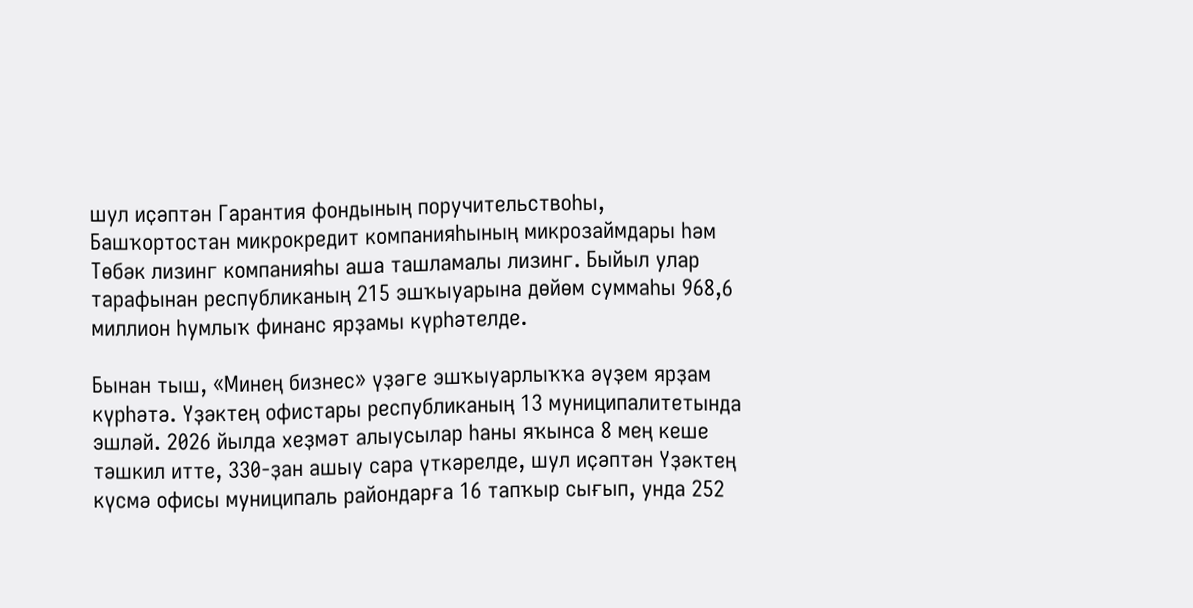шул иҫәптән Гарантия фондының поручительствоһы, Башҡортостан микрокредит компанияһының микрозаймдары һәм Төбәк лизинг компанияһы аша ташламалы лизинг. Быйыл улар тарафынан республиканың 215 эшҡыуарына дөйөм суммаһы 968,6 миллион һумлыҡ финанс ярҙамы күрһәтелде.

Бынан тыш, «Минең бизнес» үҙәге эшҡыуарлыҡҡа әүҙем ярҙам күрһәтә. Үҙәктең офистары республиканың 13 муниципалитетында эшләй. 2026 йылда хеҙмәт алыусылар һаны яҡынса 8 мең кеше тәшкил итте, 330-ҙан ашыу сара үткәрелде, шул иҫәптән Үҙәктең күсмә офисы муниципаль райондарға 16 тапҡыр сығып, унда 252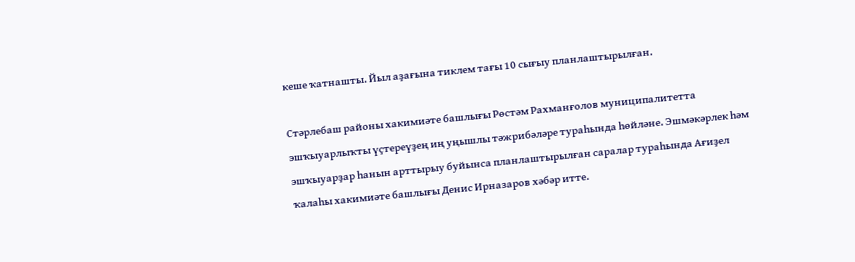кеше ҡатнашты. Йыл аҙағына тиклем тағы 10 сығыу планлаштырылған.

Стәрлебаш районы хакимиәте башлығы Рөстәм Рахманғолов муниципалитетта эшҡыуарлыҡты үҫтереүҙең иң уңышлы тәжрибәләре тураһында һөйләне. Эшмәкәрлек һәм эшҡыуарҙар һанын арттырыу буйынса планлаштырылған саралар тураһында Ағиҙел ҡалаһы хакимиәте башлығы Денис Ирназаров хәбәр итте.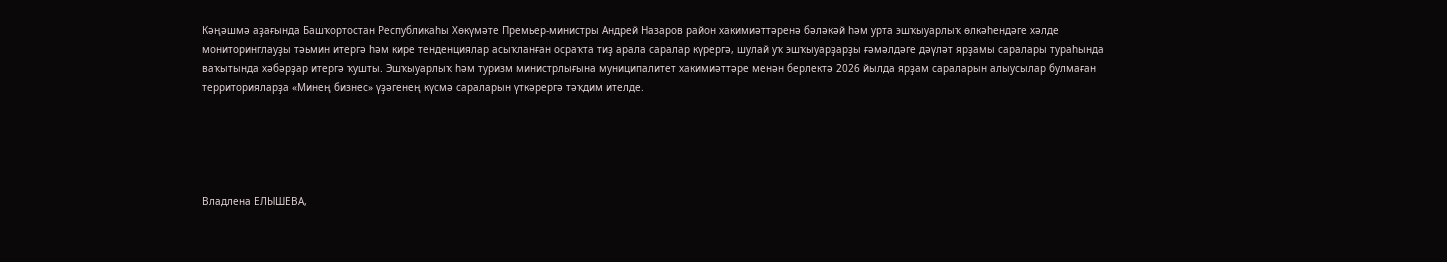Кәңәшмә аҙағында Башҡортостан Республикаһы Хөкүмәте Премьер-министры Андрей Назаров район хакимиәттәренә бәләкәй һәм урта эшҡыуарлыҡ өлкәһендәге хәлде мониторинглауҙы тәьмин итергә һәм кире тенденциялар асыҡланған осраҡта тиҙ арала саралар күрергә, шулай уҡ эшҡыуарҙарҙы ғәмәлдәге дәүләт ярҙамы саралары тураһында ваҡытында хәбәрҙар итергә ҡушты. Эшҡыуарлыҡ һәм туризм министрлығына муниципалитет хакимиәттәре менән берлектә 2026 йылда ярҙам сараларын алыусылар булмаған территорияларҙа «Минең бизнес» үҙәгенең күсмә сараларын үткәрергә тәҡдим ителде.





Владлена ЕЛЫШЕВА,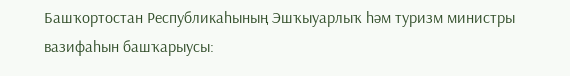Башҡортостан Республикаһының Эшҡыуарлыҡ һәм туризм министры вазифаһын башҡарыусы: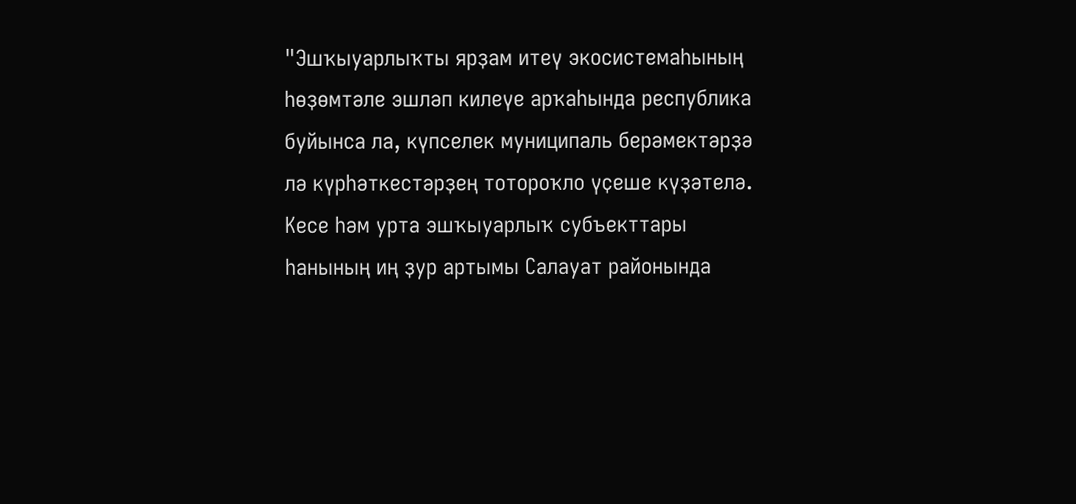"Эшҡыуарлыҡты ярҙам итеү экосистемаһының һөҙөмтәле эшләп килеүе арҡаһында республика буйынса ла, күпселек муниципаль берәмектәрҙә лә күрһәткестәрҙең тотороҡло үҫеше күҙәтелә. Кесе һәм урта эшҡыуарлыҡ субъекттары һанының иң ҙур артымы Салауат районында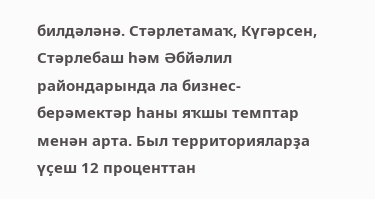билдәләнә. Стәрлетамаҡ, Күгәрсен, Стәрлебаш һәм Әбйәлил райондарында ла бизнес-берәмектәр һаны яҡшы темптар менән арта. Был территорияларҙа үҫеш 12 проценттан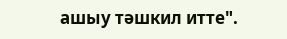ашыу тәшкил итте".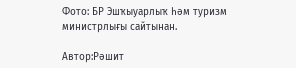Фото: БР Эшҡыуарлыҡ һәм туризм министрлығы сайтынан.

Автор:Рәшит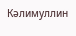Кәлимуллин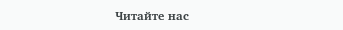Читайте нас